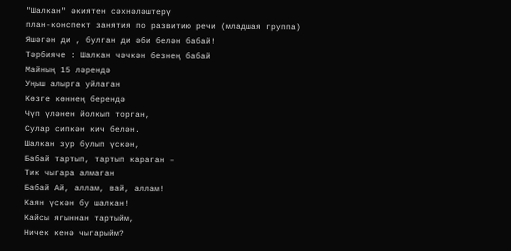"Шалкан" әкиятен сәхнәләштерү
план-конспект занятия по развитию речи (младшая группа)
Яшәгән ди , булган ди әби белән бабай!
Тәрбияче : Шалкан чәчкән безнең бабай
Майның 15 ләрендә
Уңыш алырга уйлаган
Көзге көннең берендә
Чүп үләнен йолкып торган,
Сулар сипкән кич белән.
Шалкан зур булып үскән,
Бабай тартып, тартып караган –
Тик чыгара алмаган
Бабай Ай, аллам, вай, аллам!
Каян үскән бу шалкан!
Кайсы ягыннан тартыйм,
Ничек кенә чыгарыйм?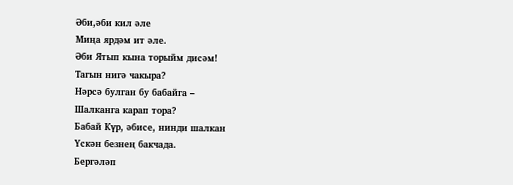Әби,әби кил әле
Миңа ярдәм ит әле.
Әби Ятып кына торыйм дисәм!
Тагын нигә чакыра?
Нәрсә булган бу бабайга –
Шалканга карап тора?
Бабай Күр, әбисе, нинди шалкан
Үскән безнең бакчада.
Бергәләп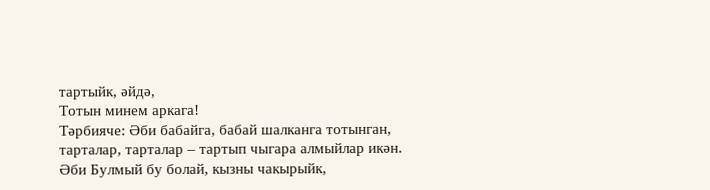тартыйк, әйдә,
Тотын минем аркага!
Тәрбияче: Әби бабайга, бабай шалканга тотынган, тарталар, тарталар – тартып чыгара алмыйлар икән.
Әби Булмый бу болай, кызны чакырыйк,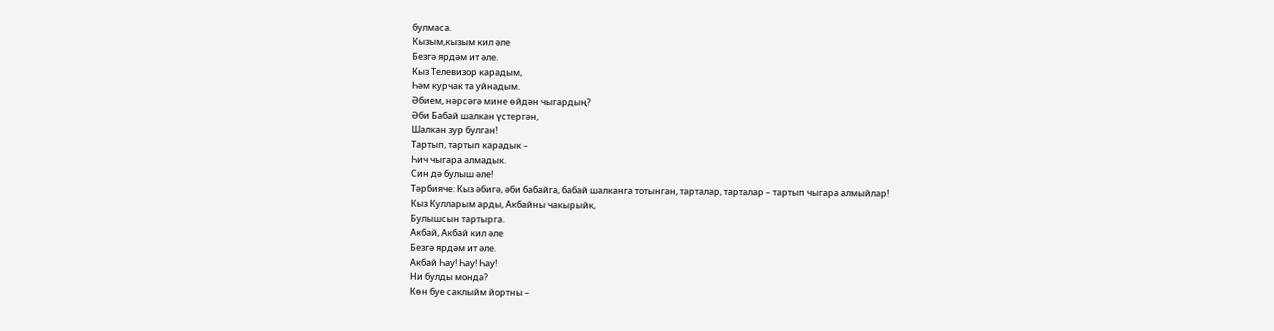булмаса.
Кызым,кызым кил әле
Безгә ярдәм ит әле.
Кыз Телевизор карадым,
Һәм курчак та уйнадым.
Әбием, нәрсәгә мине өйдән чыгардың?
Әби Бабай шалкан үстергән,
Шалкан зур булган!
Тартып, тартып карадык –
Һич чыгара алмадык.
Син дә булыш әле!
Тәрбияче: Кыз әбигә, әби бабайга, бабай шалканга тотынган, тарталар, тарталар – тартып чыгара алмыйлар!
Кыз Кулларым арды, Акбайны чакырыйк,
Булышсын тартырга.
Акбай, Акбай кил әле
Безгә ярдәм ит әле.
Акбай Һау! Һау! Һау!
Ни булды монда?
Көн буе саклыйм йортны –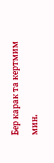Бер карак та кертмим мин.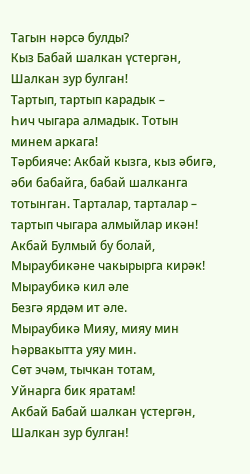Тагын нәрсә булды?
Кыз Бабай шалкан үстергән,
Шалкан зур булган!
Тартып, тартып карадык –
Һич чыгара алмадык. Тотын минем аркага!
Тәрбияче: Акбай кызга, кыз әбигә, әби бабайга, бабай шалканга тотынган. Тарталар, тарталар – тартып чыгара алмыйлар икән!
Акбай Булмый бу болай,
Мыраубикәне чакырырга кирәк!
Мыраубикә кил әле
Безгә ярдәм ит әле.
Мыраубикә Мияу, мияу мин
Һәрвакытта уяу мин.
Сөт эчәм, тычкан тотам,
Уйнарга бик яратам!
Акбай Бабай шалкан үстергән,
Шалкан зур булган!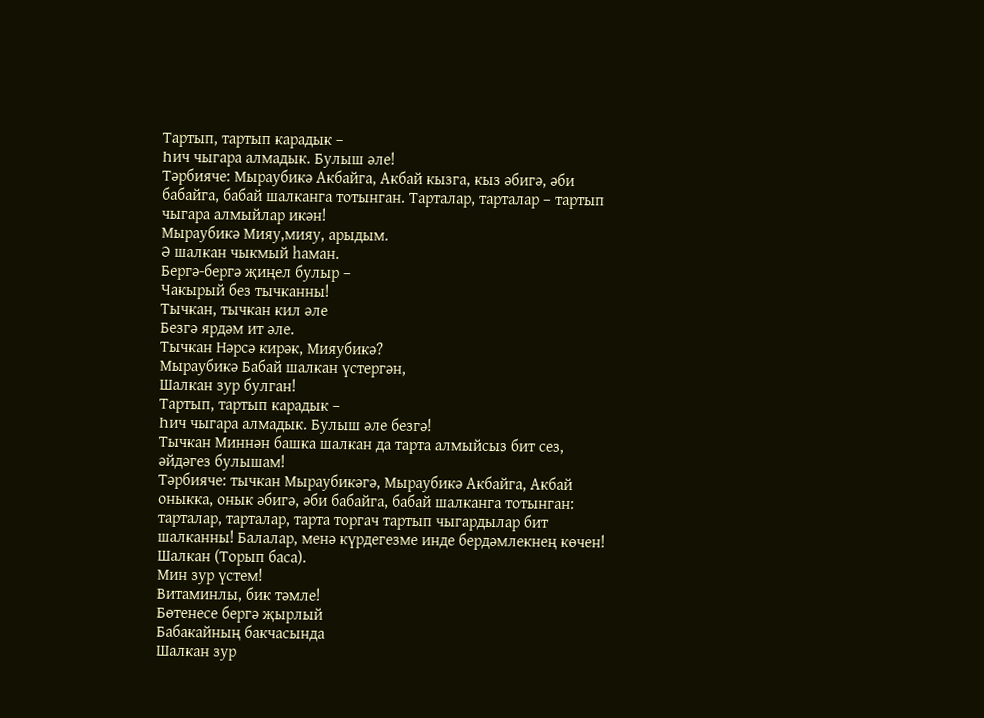Тартып, тартып карадык –
Һич чыгара алмадык. Булыш әле!
Тәрбияче: Мыраубикә Акбайга, Акбай кызга, кыз әбигә, әби бабайга, бабай шалканга тотынган. Тарталар, тарталар – тартып чыгара алмыйлар икән!
Мыраубикә Мияу,мияу, арыдым.
Ә шалкан чыкмый һаман.
Бергә-бергә җиңел булыр –
Чакырый без тычканны!
Тычкан, тычкан кил әле
Безгә ярдәм ит әле.
Тычкан Нәрсә кирәк, Мияубикә?
Мыраубикә Бабай шалкан үстергән,
Шалкан зур булган!
Тартып, тартып карадык –
Һич чыгара алмадык. Булыш әле безгә!
Тычкан Миннән башка шалкан да тарта алмыйсыз бит сез, әйдәгез булышам!
Тәрбияче: тычкан Мыраубикәгә, Мыраубикә Акбайга, Акбай оныкка, онык әбигә, әби бабайга, бабай шалканга тотынган: тарталар, тарталар, тарта торгач тартып чыгардылар бит шалканны! Балалар, менә күрдегезме инде бердәмлекнең көчен!
Шалкан (Торып баса).
Мин зур үстем!
Витаминлы, бик тәмле!
Бөтенесе бергә җырлый
Бабакайның бакчасында
Шалкан зур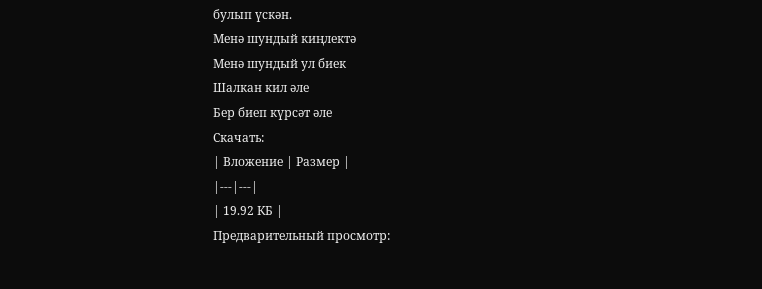булып үскән.
Менә шундый киңлектә
Менә шундый ул биек
Шалкан кил әле
Бер биеп күрсәт әле
Скачать:
| Вложение | Размер |
|---|---|
| 19.92 КБ |
Предварительный просмотр: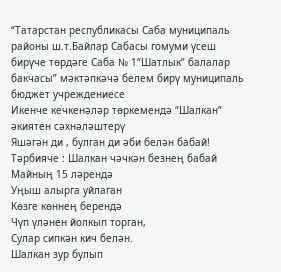“Татарстан республикасы Саба муниципаль районы ш.т.Байлар Сабасы гомуми үсеш бирүче төрдәге Саба № 1“Шатлык” балалар бакчасы” мәктәпкәчә белем бирү муниципаль бюджет учреждениесе
Икенче кечкенәләр төркемендә “Шалкан” әкиятен сәхнәләштерү
Яшәгән ди , булган ди әби белән бабай!
Тәрбияче : Шалкан чәчкән безнең бабай
Майның 15 ләрендә
Уңыш алырга уйлаган
Көзге көннең берендә
Чүп үләнен йолкып торган,
Сулар сипкән кич белән.
Шалкан зур булып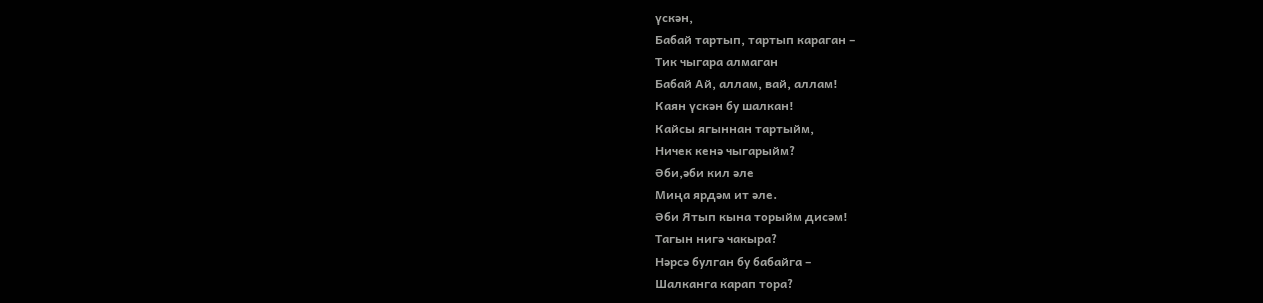үскән,
Бабай тартып, тартып караган –
Тик чыгара алмаган
Бабай Ай, аллам, вай, аллам!
Каян үскән бу шалкан!
Кайсы ягыннан тартыйм,
Ничек кенә чыгарыйм?
Әби,әби кил әле
Миңа ярдәм ит әле.
Әби Ятып кына торыйм дисәм!
Тагын нигә чакыра?
Нәрсә булган бу бабайга –
Шалканга карап тора?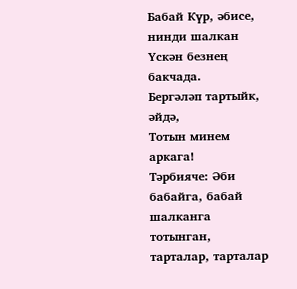Бабай Күр, әбисе, нинди шалкан
Үскән безнең бакчада.
Бергәләп тартыйк, әйдә,
Тотын минем аркага!
Тәрбияче: Әби бабайга, бабай шалканга тотынган, тарталар, тарталар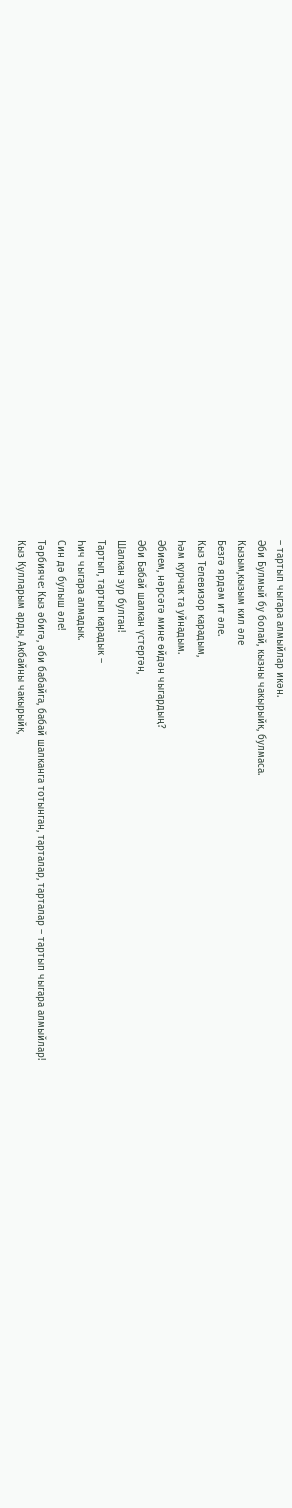– тартып чыгара алмыйлар икән.
Әби Булмый бу болай, кызны чакырыйк, булмаса.
Кызым,кызым кил әле
Безгә ярдәм ит әле.
Кыз Телевизор карадым,
Һәм курчак та уйнадым.
Әбием, нәрсәгә мине өйдән чыгардың?
Әби Бабай шалкан үстергән,
Шалкан зур булган!
Тартып, тартып карадык –
Һич чыгара алмадык.
Син дә булыш әле!
Тәрбияче: Кыз әбигә, әби бабайга, бабай шалканга тотынган, тарталар, тарталар – тартып чыгара алмыйлар!
Кыз Кулларым арды, Акбайны чакырыйк,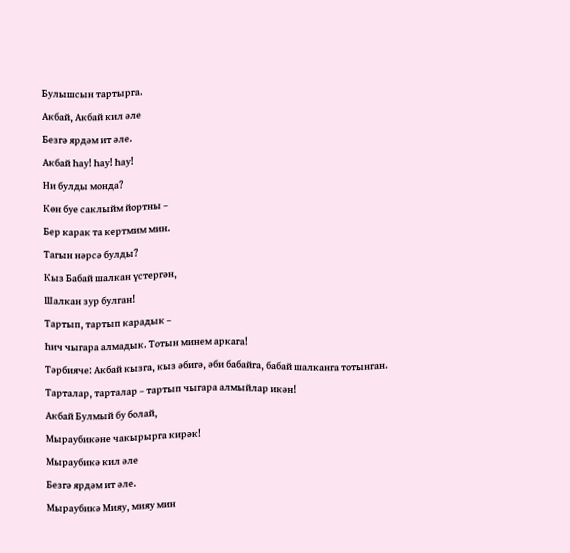Булышсын тартырга.
Акбай, Акбай кил әле
Безгә ярдәм ит әле.
Акбай Һау! Һау! Һау!
Ни булды монда?
Көн буе саклыйм йортны –
Бер карак та кертмим мин.
Тагын нәрсә булды?
Кыз Бабай шалкан үстергән,
Шалкан зур булган!
Тартып, тартып карадык –
Һич чыгара алмадык. Тотын минем аркага!
Тәрбияче: Акбай кызга, кыз әбигә, әби бабайга, бабай шалканга тотынган. Тарталар, тарталар – тартып чыгара алмыйлар икән!
Акбай Булмый бу болай,
Мыраубикәне чакырырга кирәк!
Мыраубикә кил әле
Безгә ярдәм ит әле.
Мыраубикә Мияу, мияу мин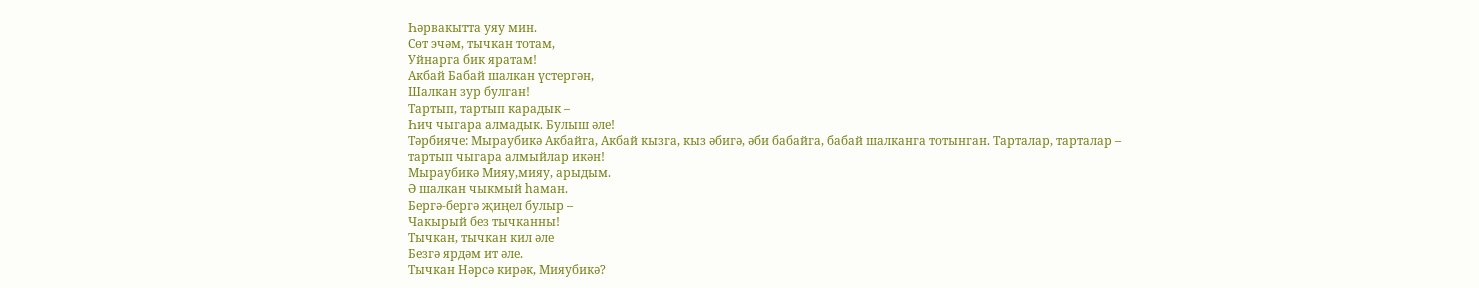Һәрвакытта уяу мин.
Сөт эчәм, тычкан тотам,
Уйнарга бик яратам!
Акбай Бабай шалкан үстергән,
Шалкан зур булган!
Тартып, тартып карадык –
Һич чыгара алмадык. Булыш әле!
Тәрбияче: Мыраубикә Акбайга, Акбай кызга, кыз әбигә, әби бабайга, бабай шалканга тотынган. Тарталар, тарталар – тартып чыгара алмыйлар икән!
Мыраубикә Мияу,мияу, арыдым.
Ә шалкан чыкмый һаман.
Бергә-бергә җиңел булыр –
Чакырый без тычканны!
Тычкан, тычкан кил әле
Безгә ярдәм ит әле.
Тычкан Нәрсә кирәк, Мияубикә?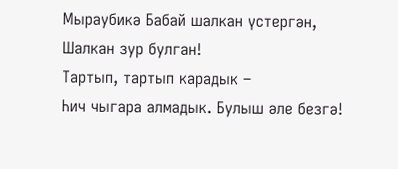Мыраубикә Бабай шалкан үстергән,
Шалкан зур булган!
Тартып, тартып карадык –
Һич чыгара алмадык. Булыш әле безгә!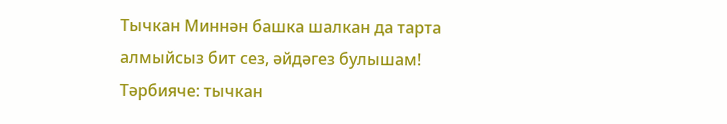Тычкан Миннән башка шалкан да тарта алмыйсыз бит сез, әйдәгез булышам!
Тәрбияче: тычкан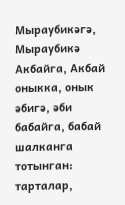Мыраубикәгә, Мыраубикә Акбайга, Акбай оныкка, онык әбигә, әби бабайга, бабай шалканга тотынган: тарталар,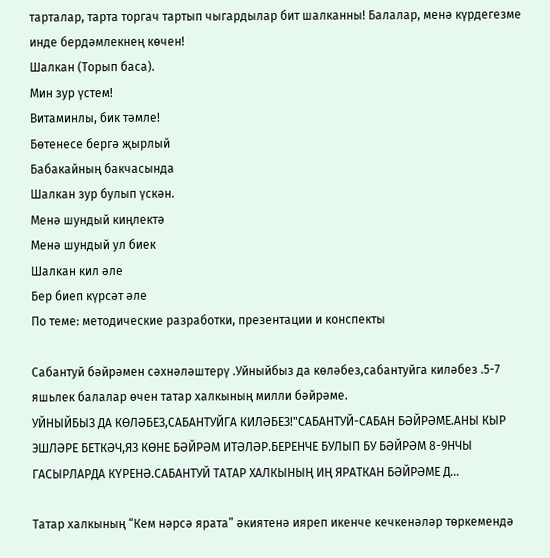тарталар, тарта торгач тартып чыгардылар бит шалканны! Балалар, менә күрдегезме инде бердәмлекнең көчен!
Шалкан (Торып баса).
Мин зур үстем!
Витаминлы, бик тәмле!
Бөтенесе бергә җырлый
Бабакайның бакчасында
Шалкан зур булып үскән.
Менә шундый киңлектә
Менә шундый ул биек
Шалкан кил әле
Бер биеп күрсәт әле
По теме: методические разработки, презентации и конспекты

Сабантуй бәйрәмен сәхнәләштерү .Уйныйбыз да көләбез,сабантуйга киләбез .5-7 яшьлек балалар өчен татар халкының милли бәйрәме.
УЙНЫЙБЫЗ ДА КӨЛӘБЕЗ,САБАНТУЙГА КИЛӘБЕЗ!"САБАНТУЙ-САБАН БӘЙРӘМЕ.АНЫ КЫР ЭШЛӘРЕ БЕТКӘЧ,ЯЗ КӨНЕ БӘЙРӘМ ИТӘЛӘР.БЕРЕНЧЕ БУЛЫП БУ БӘЙРӘМ 8-9НЧЫ ГАСЫРЛАРДА КҮРЕНӘ.САБАНТУЙ ТАТАР ХАЛКЫНЫҢ ИҢ ЯРАТКАН БӘЙРӘМЕ Д...

Татар халкының “Кем нәрсә ярата” әкиятенә ияреп икенче кечкенәләр төркемендә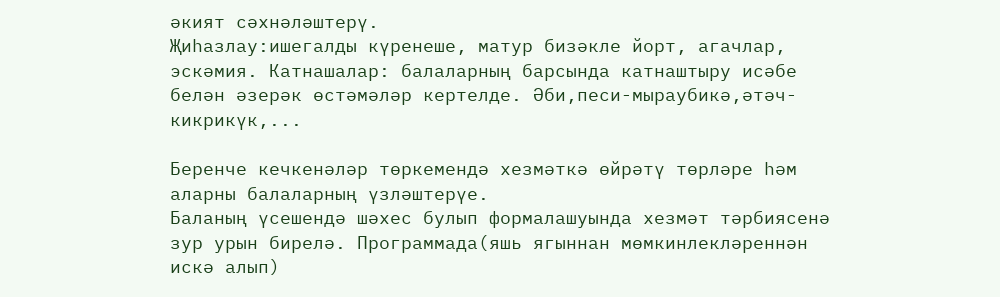әкият сәхнәләштерү.
Җиһазлау:ишегалды күренеше, матур бизәкле йорт, агачлар, эскәмия. Катнашалар: балаларның барсында катнаштыру исәбе белән әзерәк өстәмәләр кертелде. Әби,песи-мыраубикә,әтәч-кикрикүк,...

Беренче кечкенәләр төркемендә хезмәткә өйрәтү төрләре һәм аларны балаларның үзләштерүе.
Баланың үсешендә шәхес булып формалашуында хезмәт тәрбиясенә зур урын бирелә. Программада(яшь ягыннан мөмкинлекләреннән искә алып)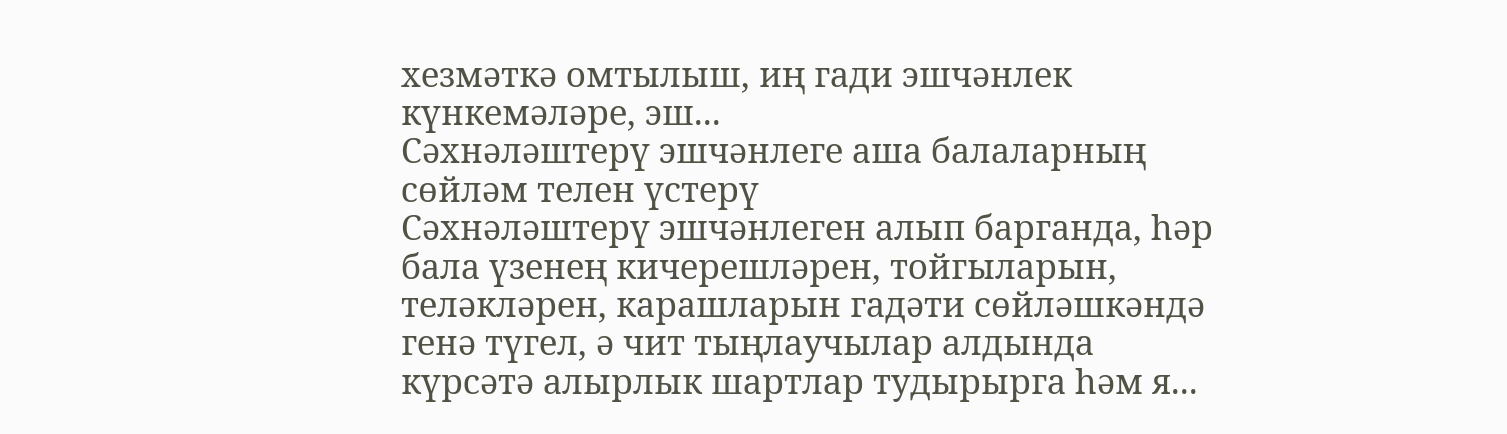хезмәткә омтылыш, иң гади эшчәнлек күнкемәләре, эш...
Сәхнәләштерү эшчәнлеге аша балаларның сөйләм телен үстерү
Сәхнәләштерү эшчәнлеген алып барганда, hәр бала үзенең кичерешләрен, тойгыларын, теләкләрен, карашларын гадәти сөйләшкәндә генә түгел, ә чит тыңлаучылар алдында күрсәтә алырлык шартлар тудырырга hәм я...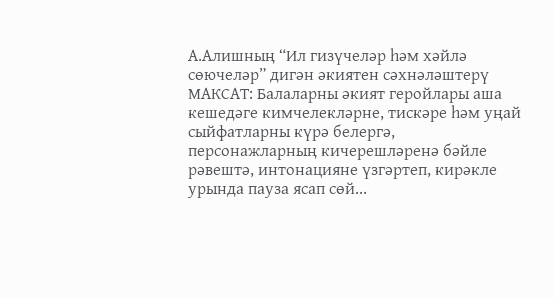А.Алишның “Ил гизүчеләр һәм хәйлә сөючеләр” дигән әкиятен сәхнәләштерү
МАКСАТ: Балаларны әкият геройлары аша кешедәге кимчелекләрне, тискәре һәм уңай сыйфатларны күрә белергә, персонажларның кичерешләренә бәйле рәвештә, интонацияне үзгәртеп, кирәкле урында пауза ясап сөй...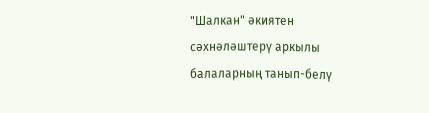"Шалкан" әкиятен сәхнәләштерү аркылы балаларның танып-белү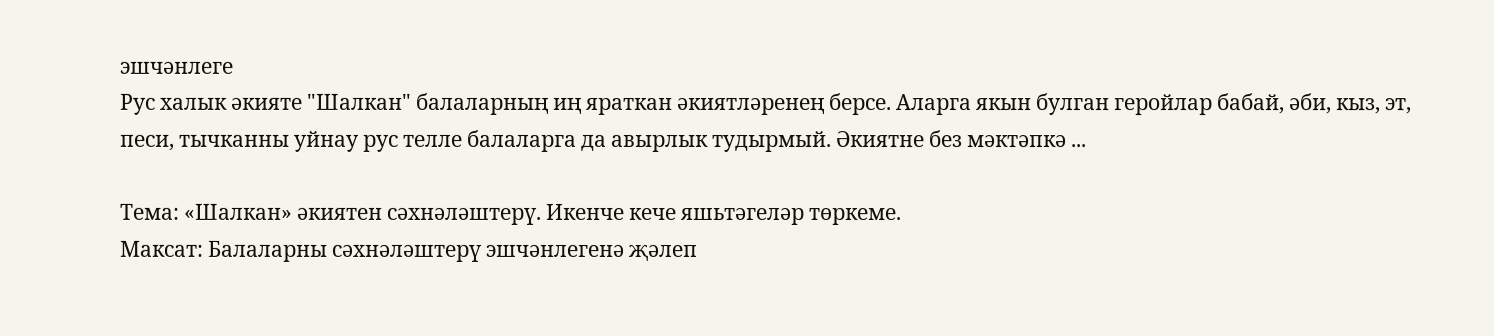эшчәнлеге
Рус халык әкияте "Шалкан" балаларның иң яраткан әкиятләренең берсе. Аларга якын булган геройлар бабай, әби, кыз, эт, песи, тычканны уйнау рус телле балаларга да авырлык тудырмый. Әкиятне без мәктәпкә ...

Тема: «Шалкан» әкиятен сәхнәләштерү. Икенче кече яшьтәгеләр төркеме.
Максат: Балаларны сәхнәләштерү эшчәнлегенә җәлеп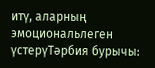итү, аларның эмоциональлеген үстерүТәрбия бурычы: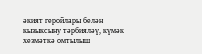әкият геройлары белән кызыксыну тәрбияләү, күмәк хезмәткә омтылыш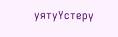уятуҮстерү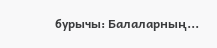бурычы: Балаларның...